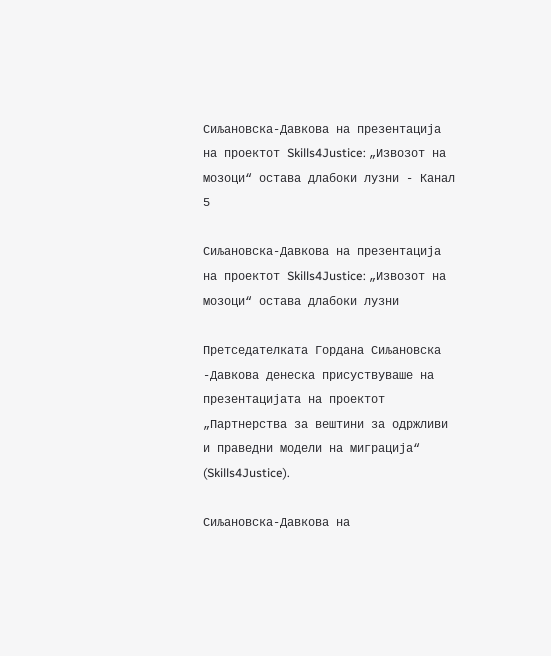Сиљановска-Давкова на презентација на проектот Skills4Justice: „Извозот на мозоци“ остава длабоки лузни - Канал 5

Сиљановска-Давкова на презентација на проектот Skills4Justice: „Извозот на мозоци“ остава длабоки лузни

Претседателката Гордана Сиљановска -Давкова денеска присуствуваше на презентацијата на проектот „Партнерства за вештини за одржливи и праведни модели на миграција“ (Skills4Justice).

Сиљановска-Давкова на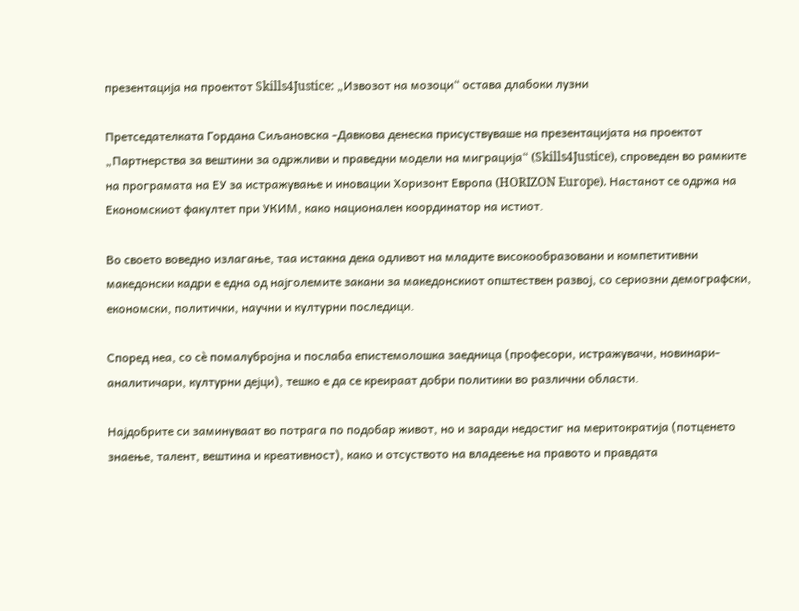презентација на проектот Skills4Justice: „Извозот на мозоци“ остава длабоки лузни

Претседателката Гордана Сиљановска -Давкова денеска присуствуваше на презентацијата на проектот „Партнерства за вештини за одржливи и праведни модели на миграција“ (Skills4Justice), спроведен во рамките на програмата на ЕУ за истражување и иновации Хоризонт Европа (HORIZON Europe). Настанот се одржа на Економскиот факултет при УКИМ, како национален координатор на истиот.

Во своето воведно излагање, таа истакна дека одливот на младите високообразовани и компетитивни македонски кадри е една од најголемите закани за македонскиот општествен развој, со сериозни демографски, економски, политички, научни и културни последици.

Според неа, со сè помалубројна и послаба епистемолошка заедница (професори, истражувачи, новинари-аналитичари, културни дејци), тешко е да се креираат добри политики во различни области.

Најдобрите си заминуваат во потрага по подобар живот, но и заради недостиг на меритократија (потценето знаење, талент, вештина и креативност), како и отсуството на владеење на правото и правдата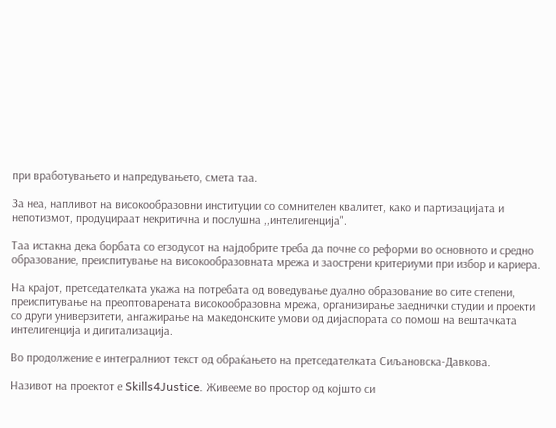при вработувањето и напредувањето, смета таа.

За неа, напливот на високообразовни институции со сомнителен квалитет, како и партизацијата и непотизмот, продуцираат некритична и послушна ,,интелигенција".

Таа истакна дека борбата со егзодусот на најдобрите треба да почне со реформи во основното и средно образование, преиспитување на високообразовната мрежа и заострени критериуми при избор и кариера.

На крајот, претседателката укажа на потребата од воведување дуално образование во сите степени, преиспитување на преоптоварената високообразовна мрежа, организирање заеднички студии и проекти со други универзитети, ангажирање на македонските умови од дијаспората со помош на вештачката интелигенција и дигитализација.

Во продолжение е интегралниот текст од обраќањето на претседателката Сиљановска-Давкова.

Називот на проектот е Skills4Justice. Живееме во простор од којшто си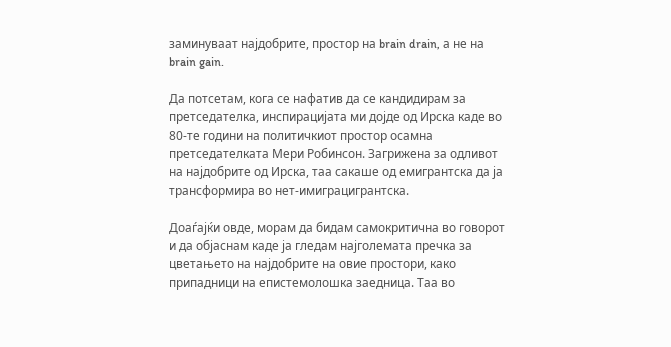заминуваат најдобрите, простор на brain drain, а не на brain gain.

Да потсетам, кога се нафатив да се кандидирам за претседателка, инспирацијата ми дојде од Ирска каде во 80-те години на политичкиот простор осамна претседателката Мери Робинсон. Загрижена за одливот на најдобрите од Ирска, таа сакаше од емигрантска да ја трансформира во нет-имиграцигрантска.

Доаѓајќи овде, морам да бидам самокритична во говорот и да објаснам каде ја гледам најголемата пречка за цветањето на најдобрите на овие простори, како припадници на епистемолошка заедница. Таа во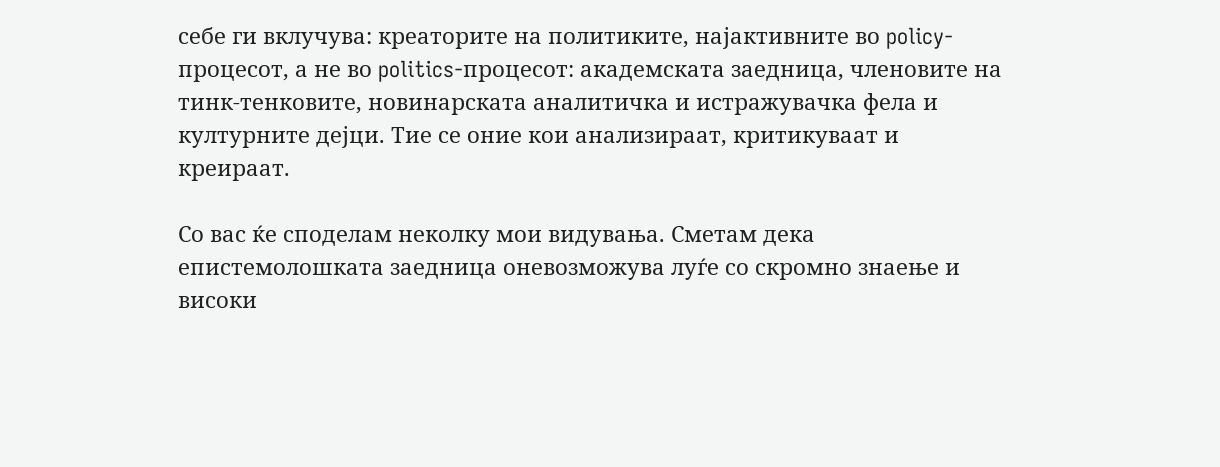себе ги вклучува: креаторите на политиките, најактивните во policy- процесот, а не во politics-процесот: академската заедница, членовите на тинк-тенковите, новинарската аналитичка и истражувачка фела и културните дејци. Тие се оние кои анализираат, критикуваат и креираат.

Со вас ќе споделам неколку мои видувања. Сметам дека епистемолошката заедница оневозможува луѓе со скромно знаење и високи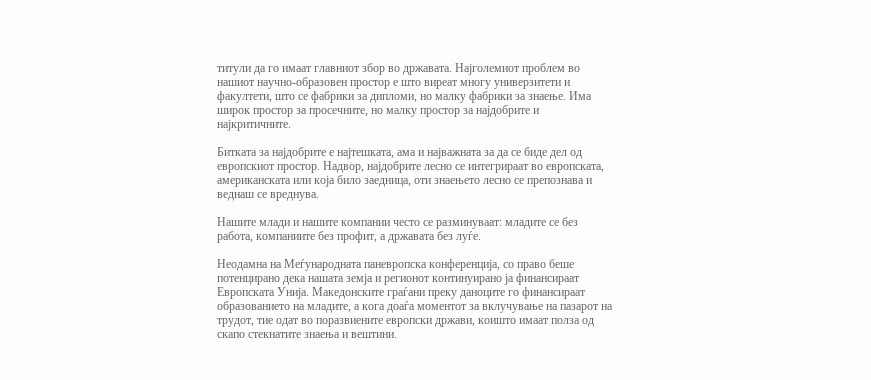титули да го имаат главниот збор во државата. Најголемиот проблем во нашиот научно-образовен простор е што виреат многу универзитети и факултети, што се фабрики за дипломи, но малку фабрики за знаење. Има широк простор за просечните, но малку простор за најдобрите и најкритичните.

Битката за најдобрите е најтешката, ама и најважната за да се биде дел од европскиот простор. Надвор, најдобрите лесно се интегрираат во европската, американската или која било заедница, оти знаењето лесно се препознава и веднаш се вреднува.

Нашите млади и нашите компании често се разминуваат: младите се без работа, компаниите без профит, а државата без луѓе.

Неодамна на Меѓународната паневропска конференција, со право беше потенцирано дека нашата земја и регионот континуирано ја финансираат Европската Унија. Македонските граѓани преку даноците го финансираат образованието на младите, а кога доаѓа моментот за вклучување на пазарот на трудот, тие одат во поразвиените европски држави, коишто имаат полза од скапо стекнатите знаења и вештини.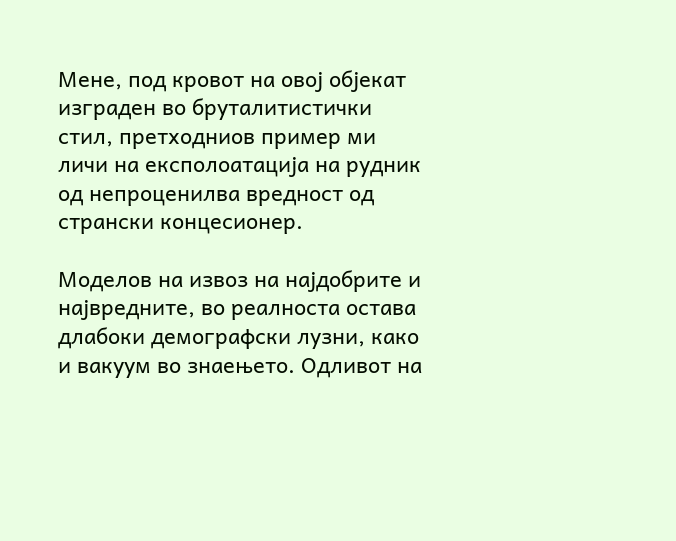Мене, под кровот на овој објекат изграден во бруталитистички стил, претходниов пример ми личи на експолоатација на рудник од непроценилва вредност од странски концесионер.

Моделов на извоз на најдобрите и највредните, во реалноста остава длабоки демографски лузни, како и вакуум во знаењето. Одливот на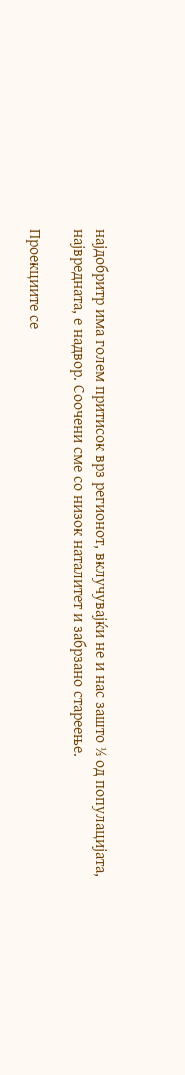најдобритр има голем притисок врз регионот, вклучувајќи не и нас зашто ⅓ од популацијата, највредната, е надвор. Соочени сме со низок наталитет и забрзано стареење.

Проекциите се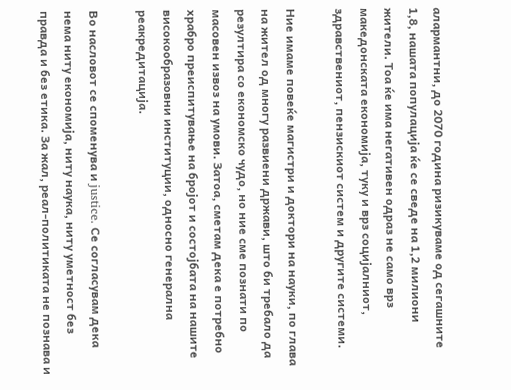алармантни, до 2070 година ризикуваме од сегашните 1,8, нашата популација ќе се сведе на 1,2 милиони жители. Тоа ќе има негативен одраз не само врз македонската економија, туку и врз социјалниот, здравствениот, пензискиот систем и другите системи.

Ние имаме повеќе магистри и доктори на науки, по глава на жител од многу развиени држави, што би требало да резултира со економско чудо, но ние сме познати по масовен извоз на умови. Затоа, сметам дека е потребно храбро преиспитување на бројот и состојбата на нашите високообразовни институции, односно генерална реакредитација.

Во насловот се споменува и justice. Се согласувам дека нема ниту економија, ниту наука, ниту уметност без правда и без етика. За жал, реал-политиката не познава и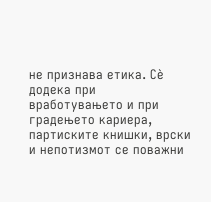не признава етика. Сè додека при вработувањето и при градењето кариера, партиските книшки, врски и непотизмот се поважни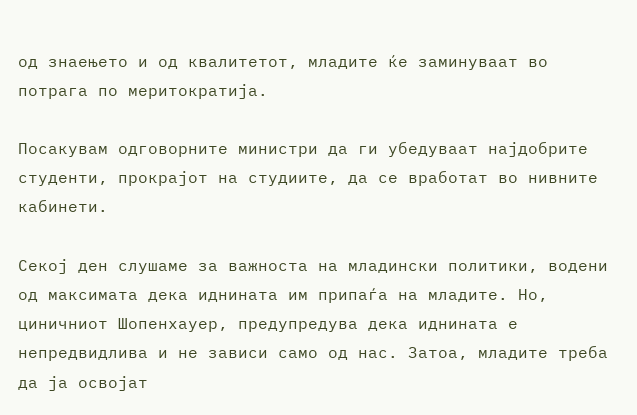од знаењето и од квалитетот, младите ќе заминуваат во потрага по меритократија.

Посакувам одговорните министри да ги убедуваат најдобрите студенти, прокрајот на студиите, да се вработат во нивните кабинети.

Секој ден слушаме за важноста на младински политики, водени од максимата дека иднината им припаѓа на младите. Но, циничниот Шопенхауер, предупредува дека иднината е непредвидлива и не зависи само од нас. Затоа, младите треба да ја освојат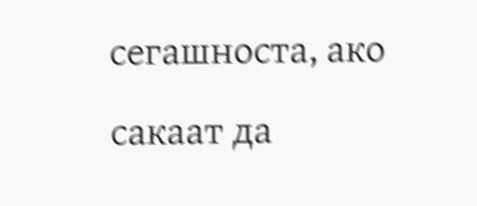сегашноста, ако сакаат да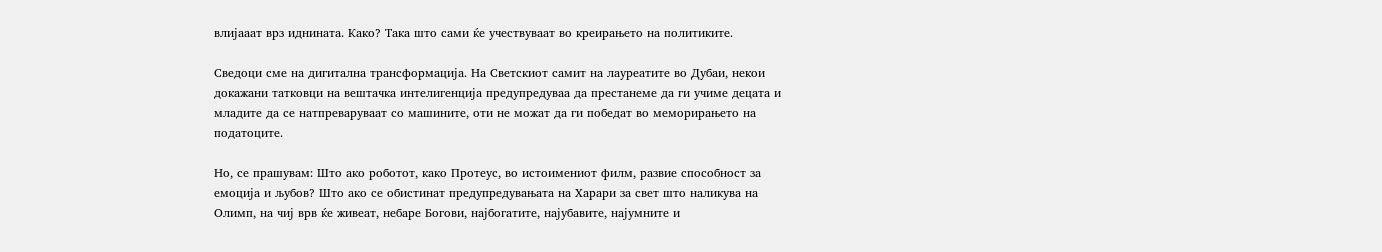влијааат врз иднината. Како? Така што сами ќе учествуваат во креирањето на политиките.

Сведоци сме на дигитална трансформација. На Светскиот самит на лауреатите во Дубаи, некои докажани татковци на вештачка интелигенција предупредуваа да престанеме да ги учиме децата и младите да се натпреваруваат со машините, оти не можат да ги победат во меморирањето на податоците.

Но, се прашувам: Што ако роботот, како Протеус, во истоимениот филм, развие способност за емоција и љубов? Што ако се обистинат предупредувањата на Харари за свет што наликува на Олимп, на чиј врв ќе живеат, небаре Богови, најбогатите, најубавите, најумните и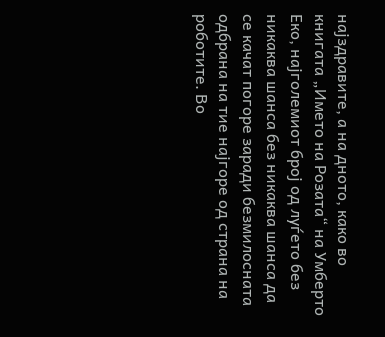најздравите, а на дното, како во книгата „Името на Розата“ на Умберто Еко, најголемиот број од луѓето без никаква шанса без никаква шанса да се качат погоре заради безмилосната одбрана на тие најгоре од страна на роботите. Во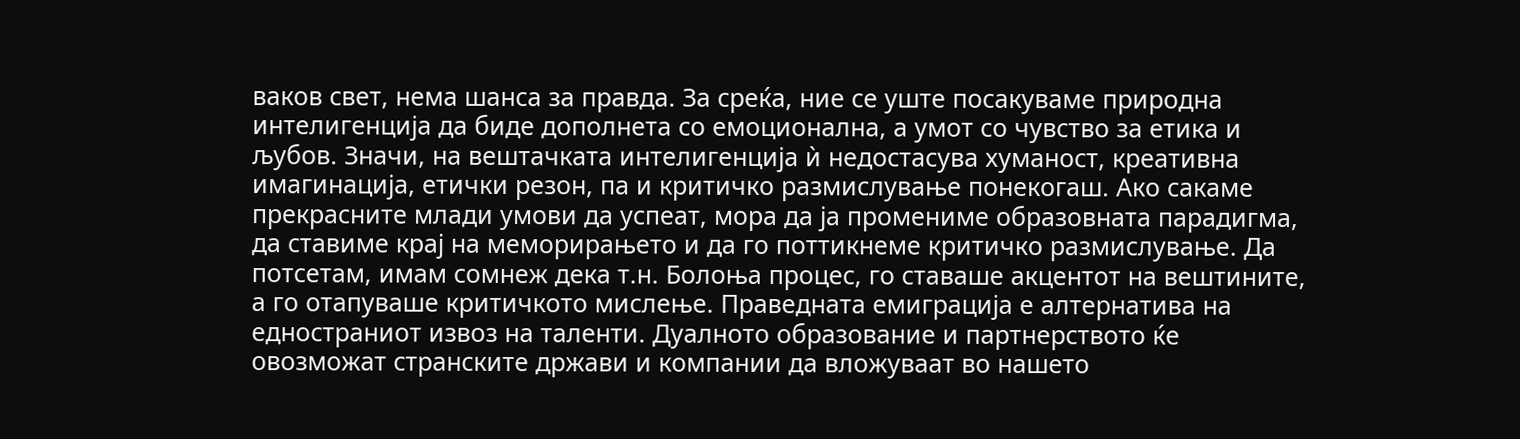ваков свет, нема шанса за правда. За среќа, ние се уште посакуваме природна интелигенција да биде дополнета со емоционална, а умот со чувство за етика и љубов. Значи, на вештачката интелигенција ѝ недостасува хуманост, креативна имагинација, етички резон, па и критичко размислување понекогаш. Ако сакаме прекрасните млади умови да успеат, мора да ја промениме образовната парадигма, да ставиме крај на меморирањето и да го поттикнеме критичко размислување. Да потсетам, имам сомнеж дека т.н. Болоња процес, го ставаше акцентот на вештините, а го отапуваше критичкото мислење. Праведната емиграција е алтернатива на едностраниот извоз на таленти. Дуалното образование и партнерството ќе овозможат странските држави и компании да вложуваат во нашето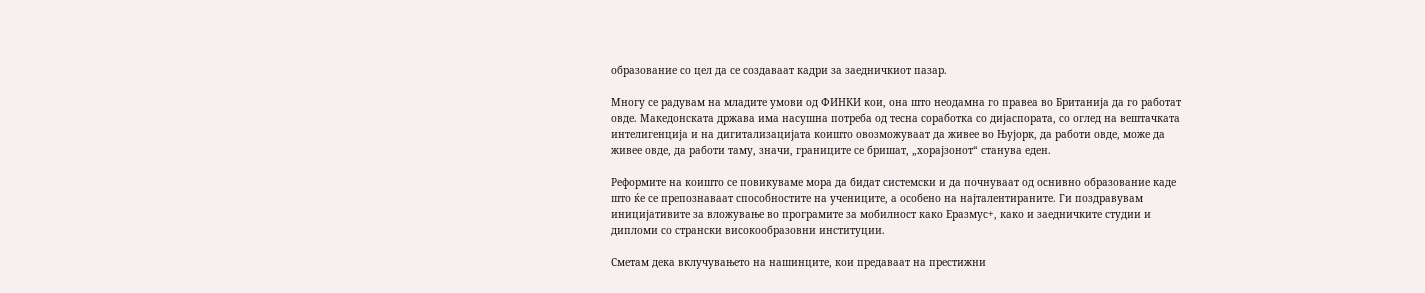образование со цел да се создаваат кадри за заедничкиот пазар.

Многу се радувам на младите умови од ФИНКИ кои, она што неодамна го правеа во Британија да го работат овде. Македонската држава има насушна потреба од тесна соработка со дијаспората, со оглед на вештачката интелигенција и на дигитализацијата коишто овозможуваат да живее во Њујорк, да работи овде, може да живее овде, да работи таму, значи, границите се бришат, „хорајзонот“ станува еден.

Реформите на коишто се повикуваме мора да бидат системски и да почнуваат од оснивно образование каде што ќе се препознаваат способностите на учениците, а особено на најталентираните. Ги поздравувам иницијативите за вложување во програмите за мобилност како Еразмус+, како и заедничките студии и дипломи со странски високообразовни институции.

Сметам дека вклучувањето на нашинците, кои предаваат на престижни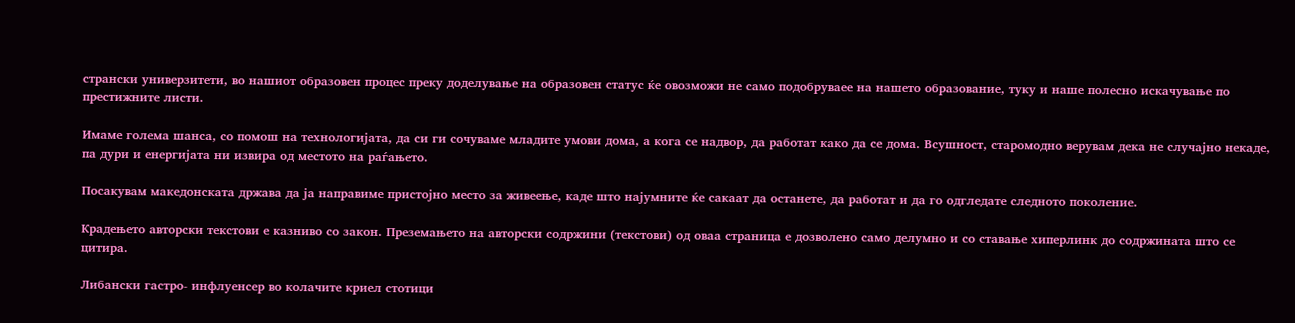странски универзитети, во нашиот образовен процес преку доделување на образовен статус ќе овозможи не само подобруваее на нашето образование, туку и наше полесно искачување по престижните листи.

Имаме голема шанса, со помош на технологијата, да си ги сочуваме младите умови дома, а кога се надвор, да работат како да се дома. Всушност, старомодно верувам дека не случајно некаде, па дури и енергијата ни извира од местото на раѓањето.

Посакувам македонската држава да ја направиме пристојно место за живеење, каде што најумните ќе сакаат да останете, да работат и да го одгледате следното поколение.

Крадењето авторски текстови е казниво со закон. Преземањето на авторски содржини (текстови) од оваа страница е дозволено само делумно и со ставање хиперлинк до содржината што се цитира.

Либански гастро- инфлуенсер во колачите криел стотици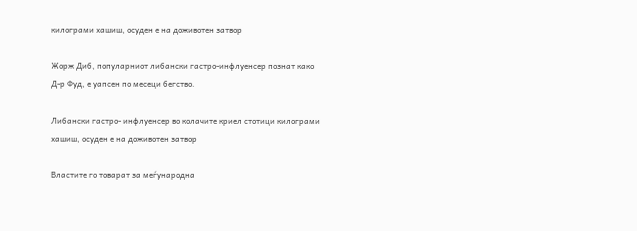килограми хашиш, осуден е на доживотен затвор

Жорж Диб, популарниот либански гастро-инфлуенсер познат како Д-р Фуд, е уапсен по месеци бегство.

Либански гастро- инфлуенсер во колачите криел стотици килограми хашиш, осуден е на доживотен затвор

Властите го товарат за меѓународна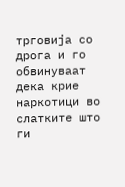трговија со дрога и го обвинуваат дека крие наркотици во слатките што ги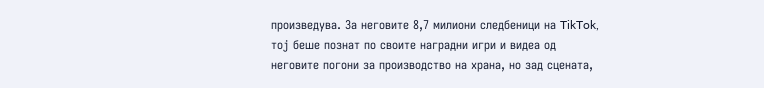произведува. За неговите 8,7 милиони следбеници на TikTok, тој беше познат по своите наградни игри и видеа од неговите погони за производство на храна, но зад сцената,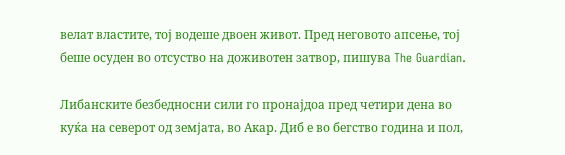велат властите, тој водеше двоен живот. Пред неговото апсење, тој беше осуден во отсуство на доживотен затвор, пишува The Guardian.

Либанските безбедносни сили го пронајдоа пред четири дена во куќа на северот од земјата, во Акар. Диб е во бегство година и пол,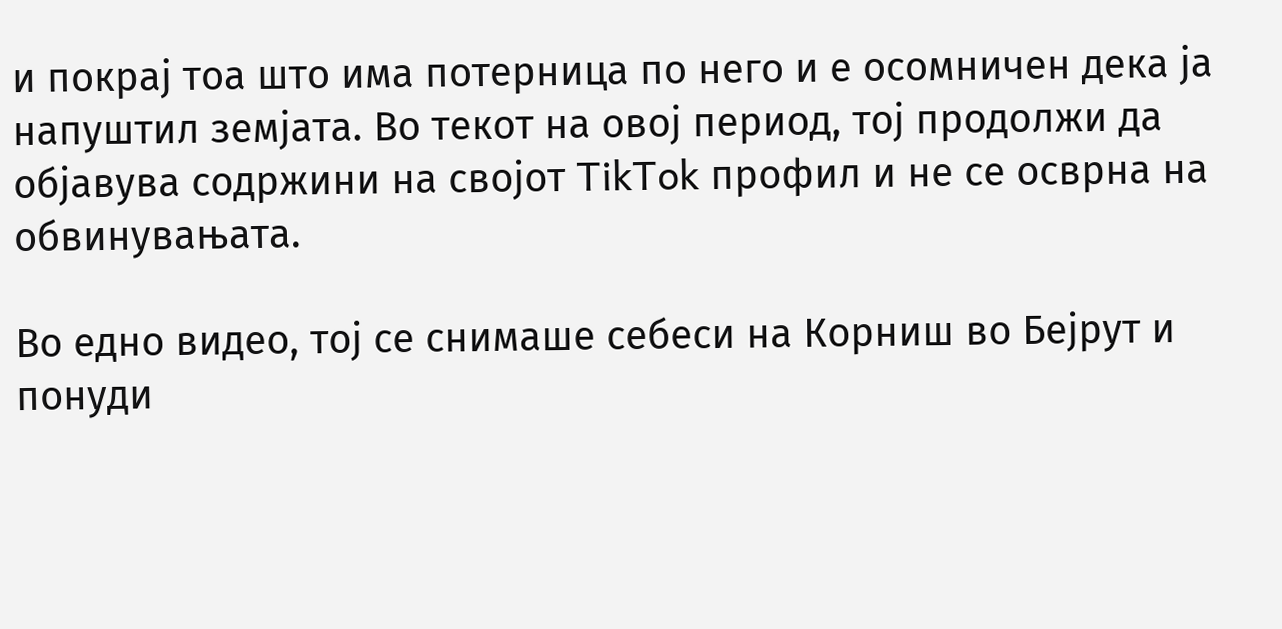и покрај тоа што има потерница по него и е осомничен дека ја напуштил земјата. Во текот на овој период, тој продолжи да објавува содржини на својот TikTok профил и не се осврна на обвинувањата.

Во едно видео, тој се снимаше себеси на Корниш во Бејрут и понуди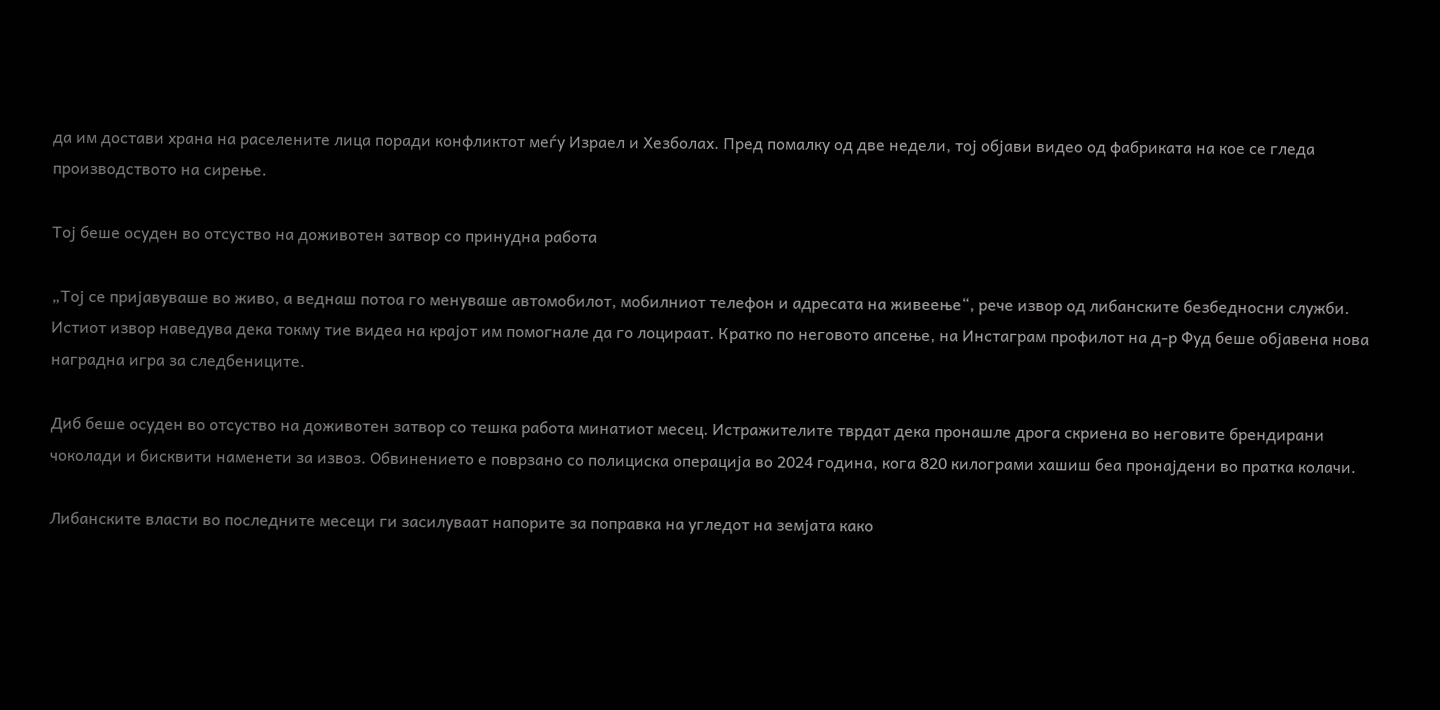да им достави храна на раселените лица поради конфликтот меѓу Израел и Хезболах. Пред помалку од две недели, тој објави видео од фабриката на кое се гледа производството на сирење.

Тој беше осуден во отсуство на доживотен затвор со принудна работа

„Тој се пријавуваше во живо, а веднаш потоа го менуваше автомобилот, мобилниот телефон и адресата на живеење“, рече извор од либанските безбедносни служби. Истиот извор наведува дека токму тие видеа на крајот им помогнале да го лоцираат. Кратко по неговото апсење, на Инстаграм профилот на д-р Фуд беше објавена нова наградна игра за следбениците.

Диб беше осуден во отсуство на доживотен затвор со тешка работа минатиот месец. Истражителите тврдат дека пронашле дрога скриена во неговите брендирани чоколади и бисквити наменети за извоз. Обвинението е поврзано со полициска операција во 2024 година, кога 820 килограми хашиш беа пронајдени во пратка колачи.

Либанските власти во последните месеци ги засилуваат напорите за поправка на угледот на земјата како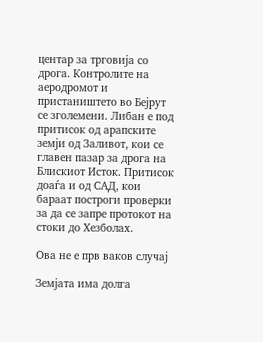центар за трговија со дрога. Контролите на аеродромот и пристаништето во Бејрут се зголемени. Либан е под притисок од арапските земји од Заливот, кои се главен пазар за дрога на Блискиот Исток. Притисок доаѓа и од САД, кои бараат построги проверки за да се запре протокот на стоки до Хезболах.

Ова не е прв ваков случај

Земјата има долга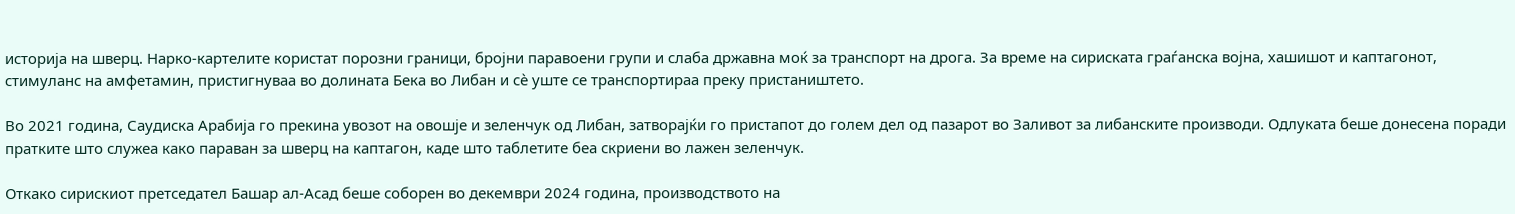историја на шверц. Нарко-картелите користат порозни граници, бројни паравоени групи и слаба државна моќ за транспорт на дрога. За време на сириската граѓанска војна, хашишот и каптагонот, стимуланс на амфетамин, пристигнуваа во долината Бека во Либан и сè уште се транспортираа преку пристаништето.

Во 2021 година, Саудиска Арабија го прекина увозот на овошје и зеленчук од Либан, затворајќи го пристапот до голем дел од пазарот во Заливот за либанските производи. Одлуката беше донесена поради пратките што служеа како параван за шверц на каптагон, каде што таблетите беа скриени во лажен зеленчук.

Откако сирискиот претседател Башар ал-Асад беше соборен во декември 2024 година, производството на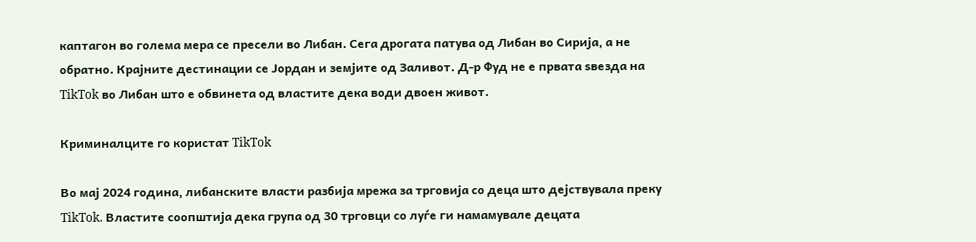каптагон во голема мера се пресели во Либан. Сега дрогата патува од Либан во Сирија, а не обратно. Крајните дестинации се Јордан и земјите од Заливот. Д-р Фуд не е првата ѕвезда на TikTok во Либан што е обвинета од властите дека води двоен живот.

Криминалците го користат TikTok

Во мај 2024 година, либанските власти разбија мрежа за трговија со деца што дејствувала преку TikTok. Властите соопштија дека група од 30 трговци со луѓе ги намамувале децата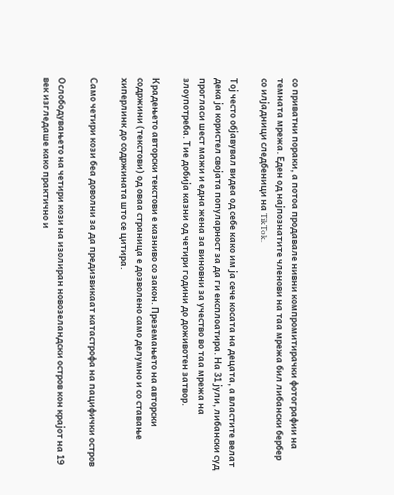со приватни пораки, а потоа продавале нивни компромитирачки фотографии на темната мрежа. Еден од најпознатите членови на таа мрежа бил либански бербер со илјадници следбеници на TikTok.

Тој често објавувал видеа од себе како им ја сече косата на децата, а властите велат дека ја користел својата популарност за да ги експлоатира. На 31 јули, либански суд прогласи шест мажи и една жена за виновни за учество во таа мрежа на злоупотреба. Тие добија казни од четири години до доживотен затвор.

Крадењето авторски текстови е казниво со закон. Преземањето на авторски содржини (текстови) од оваа страница е дозволено само делумно и со ставање хиперлинк до содржината што се цитира.

Само четири кози беа доволни за да предизвикаат катастрофа на пацифички остров

Ослободувањето на четири кози на изолиран новозеландски остров кон крајот на 19 век изгледаше како практично и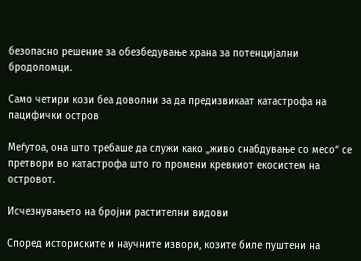безопасно решение за обезбедување храна за потенцијални бродоломци.

Само четири кози беа доволни за да предизвикаат катастрофа на пацифички остров

Меѓутоа, она што требаше да служи како „живо снабдување со месо“ се претвори во катастрофа што го промени кревкиот екосистем на островот.

Исчезнувањето на бројни растителни видови

Според историските и научните извори, козите биле пуштени на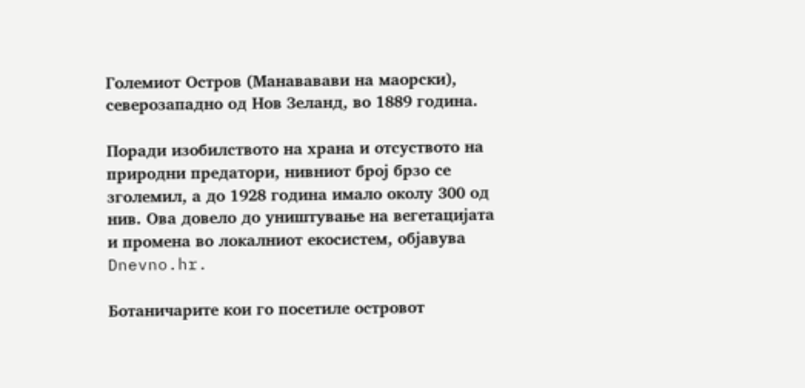Големиот Остров (Манававави на маорски), северозападно од Нов Зеланд, во 1889 година.

Поради изобилството на храна и отсуството на природни предатори, нивниот број брзо се зголемил, а до 1928 година имало околу 300 од нив. Ова довело до уништување на вегетацијата и промена во локалниот екосистем, објавува Dnevno.hr.

Ботаничарите кои го посетиле островот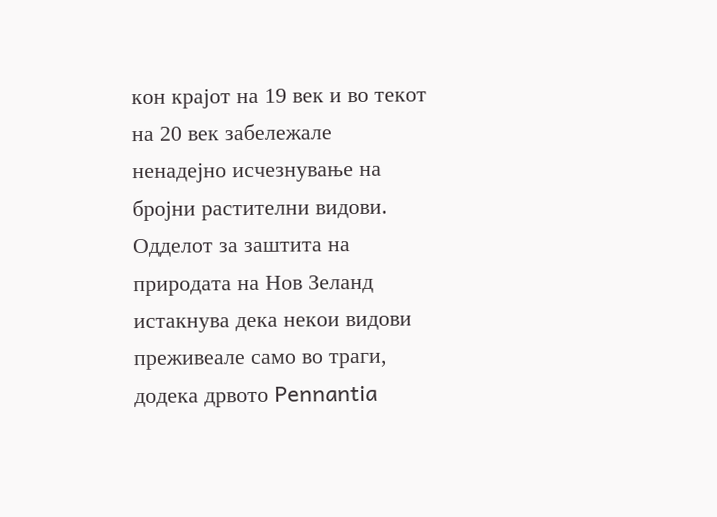кон крајот на 19 век и во текот на 20 век забележале ненадејно исчезнување на бројни растителни видови. Одделот за заштита на природата на Нов Зеланд истакнува дека некои видови преживеале само во траги, додека дрвото Pennantia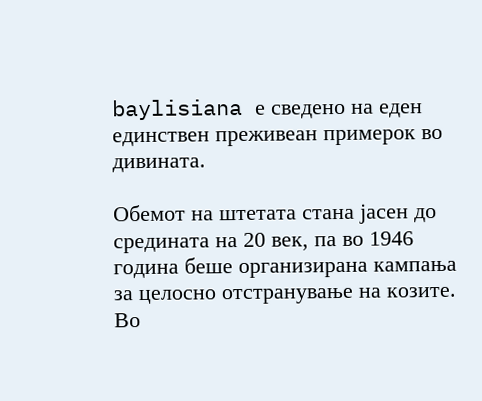baylisiana е сведено на еден единствен преживеан примерок во дивината.

Обемот на штетата стана јасен до средината на 20 век, па во 1946 година беше организирана кампања за целосно отстранување на козите. Во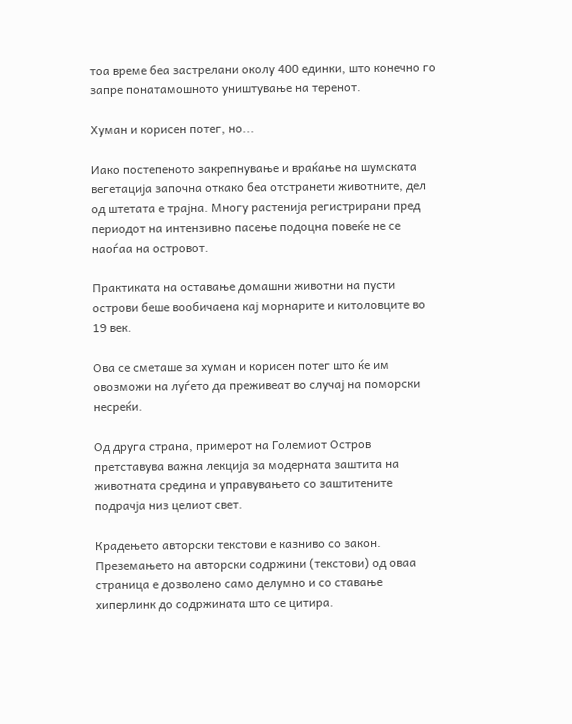тоа време беа застрелани околу 400 единки, што конечно го запре понатамошното уништување на теренот.

Хуман и корисен потег, но...

Иако постепеното закрепнување и враќање на шумската вегетација започна откако беа отстранети животните, дел од штетата е трајна. Многу растенија регистрирани пред периодот на интензивно пасење подоцна повеќе не се наоѓаа на островот.

Практиката на оставање домашни животни на пусти острови беше вообичаена кај морнарите и китоловците во 19 век.

Ова се сметаше за хуман и корисен потег што ќе им овозможи на луѓето да преживеат во случај на поморски несреќи.

Од друга страна, примерот на Големиот Остров претставува важна лекција за модерната заштита на животната средина и управувањето со заштитените подрачја низ целиот свет.

Крадењето авторски текстови е казниво со закон. Преземањето на авторски содржини (текстови) од оваа страница е дозволено само делумно и со ставање хиперлинк до содржината што се цитира.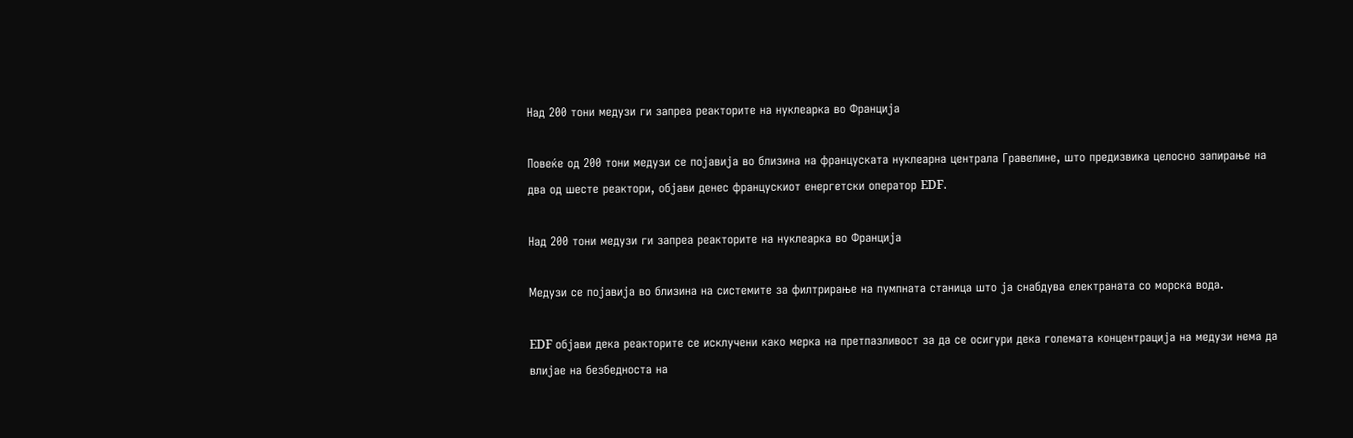Над 200 тони медузи ги запреа реакторите на нуклеарка во Франција

Повеќе од 200 тони медузи се појавија во близина на француската нуклеарна централа Гравелине, што предизвика целосно запирање на два од шесте реактори, објави денес францускиот енергетски оператор EDF.

Над 200 тони медузи ги запреа реакторите на нуклеарка во Франција

Медузи се појавија во близина на системите за филтрирање на пумпната станица што ја снабдува електраната со морска вода.

EDF објави дека реакторите се исклучени како мерка на претпазливост за да се осигури дека големата концентрација на медузи нема да влијае на безбедноста на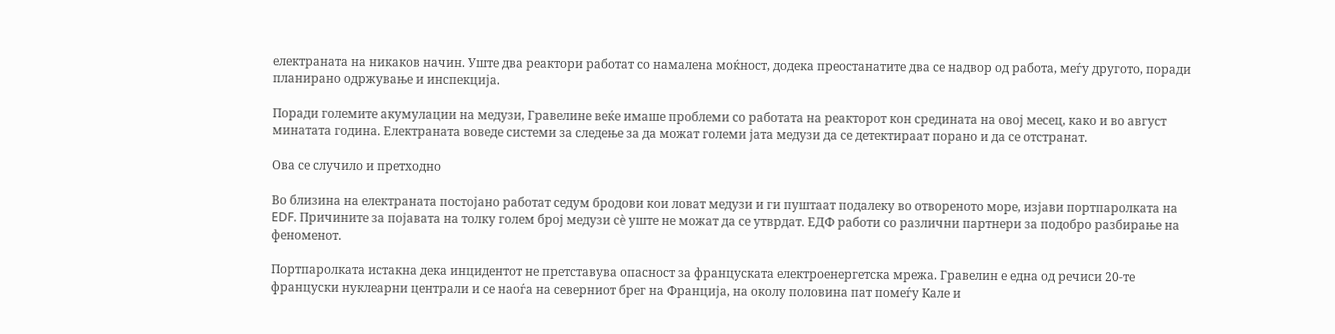електраната на никаков начин. Уште два реактори работат со намалена моќност, додека преостанатите два се надвор од работа, меѓу другото, поради планирано одржување и инспекција.

Поради големите акумулации на медузи, Гравелине веќе имаше проблеми со работата на реакторот кон средината на овој месец, како и во август минатата година. Електраната воведе системи за следење за да можат големи јата медузи да се детектираат порано и да се отстранат.

Ова се случило и претходно

Во близина на електраната постојано работат седум бродови кои ловат медузи и ги пуштаат подалеку во отвореното море, изјави портпаролката на EDF. Причините за појавата на толку голем број медузи сè уште не можат да се утврдат. ЕДФ работи со различни партнери за подобро разбирање на феноменот.

Портпаролката истакна дека инцидентот не претставува опасност за француската електроенергетска мрежа. Гравелин е една од речиси 20-те француски нуклеарни централи и се наоѓа на северниот брег на Франција, на околу половина пат помеѓу Кале и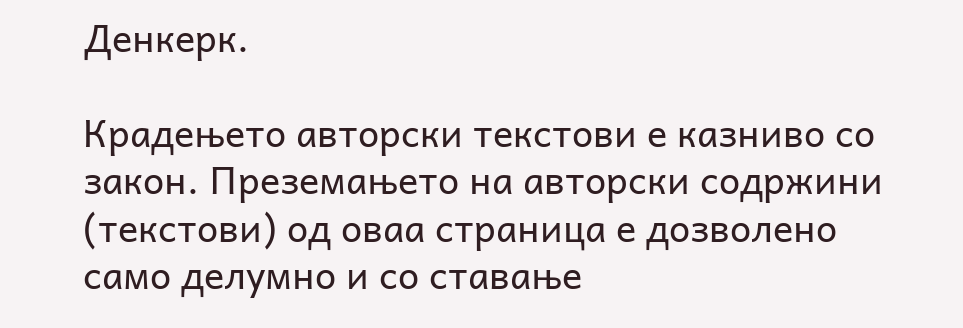Денкерк.

Крадењето авторски текстови е казниво со закон. Преземањето на авторски содржини (текстови) од оваа страница е дозволено само делумно и со ставање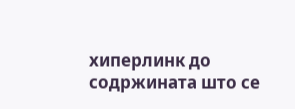хиперлинк до содржината што се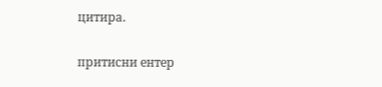цитира.

притисни ентер